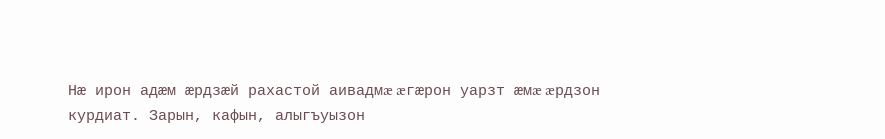Нæ ирон адæм æрдзæй рахастой аивадмæ æгæрон уарзт æмæ æрдзон курдиат. Зарын, кафын, алыгъуызон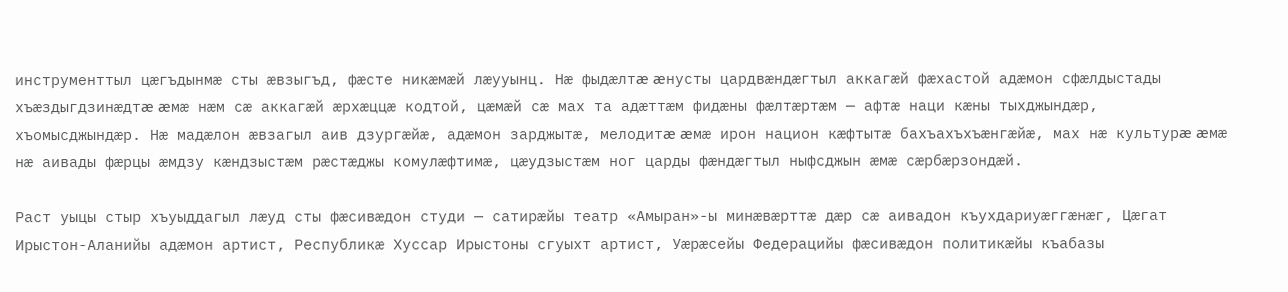инструменттыл цæгъдынмæ сты æвзыгъд, фæсте никæмæй лæууынц. Нæ фыдæлтæ æнусты цардвæндæгтыл аккагæй фæхастой адæмон сфæлдыстады хъæздыгдзинæдтæ æмæ нæм сæ аккагæй æрхæццæ кодтой, цæмæй сæ мах та адæттæм фидæны фæлтæртæм — афтæ наци кæны тыхджындæр, хъомысджындæр. Нæ мадæлон æвзагыл аив дзургæйæ, адæмон зарджытæ, мелодитæ æмæ ирон национ кæфтытæ бахъахъхъæнгæйæ, мах нæ культурæ æмæ нæ аивады фæрцы æмдзу кæндзыстæм рæстæджы комулæфтимæ, цæудзыстæм ног царды фæндæгтыл ныфсджын æмæ сæрбæрзондæй.

Раст уыцы стыр хъуыддагыл лæуд сты фæсивæдон студи — сатирæйы театр «Амыран»-ы минæвæрттæ дæр сæ аивадон къухдариуæггæнæг, Цæгат Ирыстон-Аланийы адæмон артист, Республикæ Хуссар Ирыстоны сгуыхт артист, Уæрæсейы Федерацийы фæсивæдон политикæйы къабазы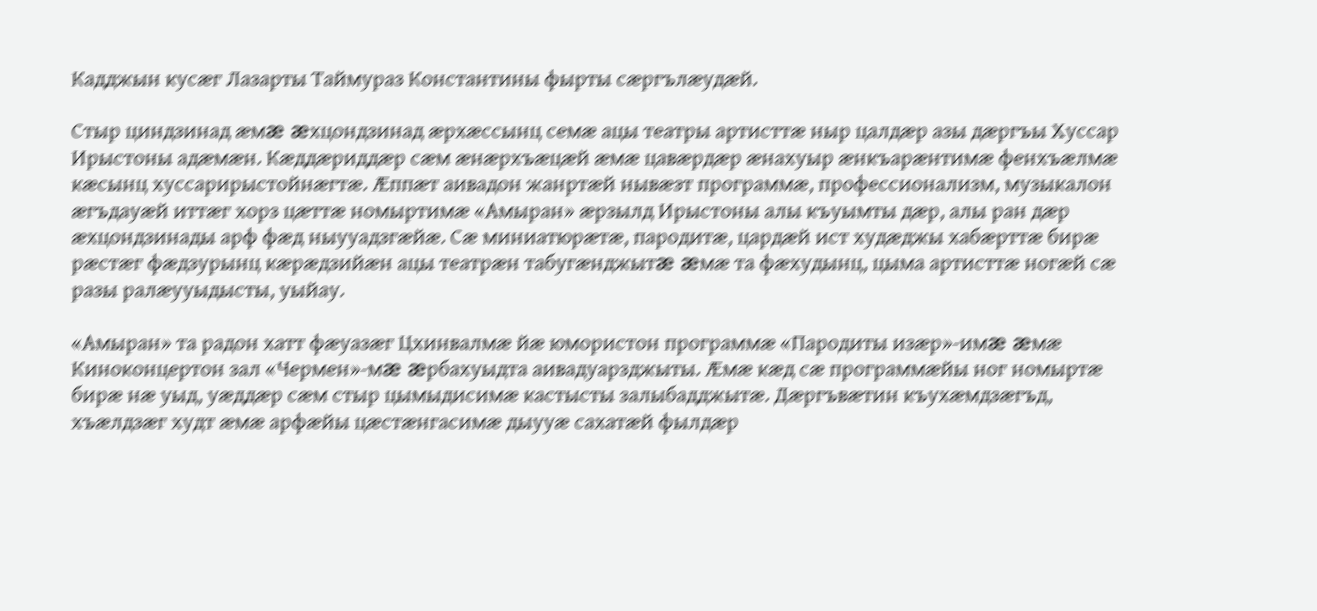Кадджын кусæг Лазарты Таймураз Константины фырты сæргълæудæй.

Стыр циндзинад æмæ æхцондзинад æрхæссынц семæ ацы театры артисттæ ныр цалдæр азы дæргъы Хуссар Ирыстоны адæмæн. Кæддæриддæр сæм æнæрхъæцæй æмæ цавæрдæр æнахуыр æнкъарæнтимæ фенхъæлмæ кæсынц хуссарирыстойнæгтæ. Æппæт аивадон жанртæй нывæзт программæ, профессионализм, музыкалон æгъдауæй иттæг хорз цæттæ номыртимæ «Амыран» æрзылд Ирыстоны алы къуымты дæр, алы ран дæр æхцондзинады арф фæд ныууадзгæйæ. Сæ миниатюрæтæ, пародитæ, цардæй ист худæджы хабæрттæ бирæ рæстæг фæдзурынц кæрæдзийæн ацы театрæн табугæнджытæ æмæ та фæхудынц, цыма артисттæ ногæй сæ разы ралæууыдысты, уыйау.

«Амыран» та радон хатт фæуазæг Цхинвалмæ йæ юмористон программæ «Пародиты изæр»-имæ æмæ Киноконцертон зал «Чермен»-мæ æрбахуыдта аивадуарзджыты. Æмæ кæд сæ программæйы ног номыртæ бирæ нæ уыд, уæддæр сæм стыр цымыдисимæ кастысты залыбадджытæ. Дæргъвæтин къухæмдзæгъд, хъæлдзæг худт æмæ арфæйы цæстæнгасимæ дыууæ сахатæй фылдæр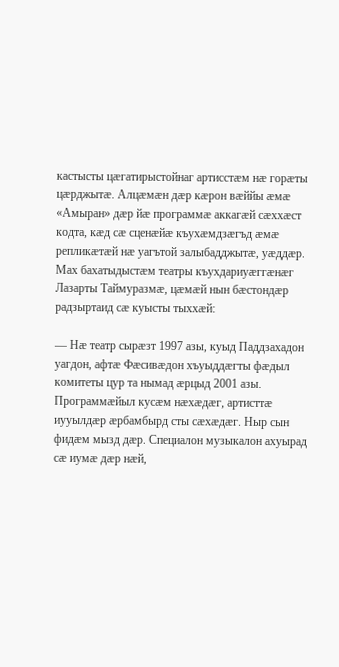кастысты цæгатирыстойнаг артисстæм нæ горæты цæрджытæ. Алцæмæн дæр кæрон вæййы æмæ «Амыран» дæр йæ программæ аккагæй сæххæст кодта, кæд сæ сценæйæ къухæмдзæгъд æмæ репликæтæй нæ уагътой залыбадджытæ, уæддæр. Мах бахатыдыстæм театры къухдариуæггæнæг Лазарты Таймуразмæ, цæмæй нын бæстондæр радзыртаид сæ куысты тыххæй:

— Нæ театр сырæзт 1997 азы, куыд Паддзахадон уагдон, афтæ Фæсивæдон хъуыддæгты фæдыл комитеты цур та нымад æрцыд 2001 азы. Программæйыл кусæм нæхæдæг, артисттæ иууылдæр æрбамбырд сты сæхæдæг. Ныр сын фидæм мызд дæр. Специалон музыкалон ахуырад сæ иумæ дæр нæй,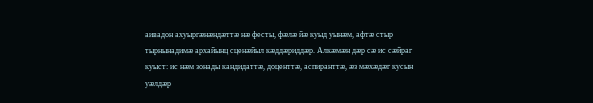аивадон ахуыргæнæндæттæ нæ фесты, фæлæ йæ куыд уынæм, афтæ стыр тырнынадимæ архайынц сценæйыл кæддæриддæр. Алкæмæн дæр сæ ис сæйраг куыст: ис нæм зонады кандидаттæ, доценттæ, аспиранттæ, æз мæхæдæг кусын уæлдæр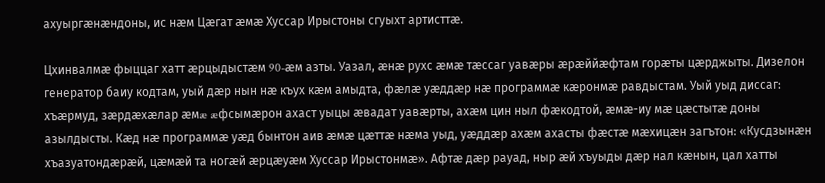ахуыргæнæндоны, ис нæм Цæгат æмæ Хуссар Ирыстоны сгуыхт артисттæ.

Цхинвалмæ фыццаг хатт æрцыдыстæм 90-æм азты. Уазал, æнæ рухс æмæ тæссаг уавæры æрæййæфтам горæты цæрджыты. Дизелон генератор баиу кодтам, уый дæр нын нæ къух кæм амыдта, фæлæ уæддæр нæ программæ кæронмæ равдыстам. Уый уыд диссаг: хъæрмуд, зæрдæхæлар æмæ æфсымæрон ахаст уыцы æвадат уавæрты, ахæм цин ныл фæкодтой, æмæ-иу мæ цæстытæ доны азылдысты. Кæд нæ программæ уæд бынтон аив æмæ цæттæ нæма уыд, уæддæр ахæм ахасты фæстæ мæхицæн загътон: «Кусдзынæн хъазуатондæрæй, цæмæй та ногæй æрцæуæм Хуссар Ирыстонмæ». Афтæ дæр рауад, ныр æй хъуыды дæр нал кæнын, цал хатты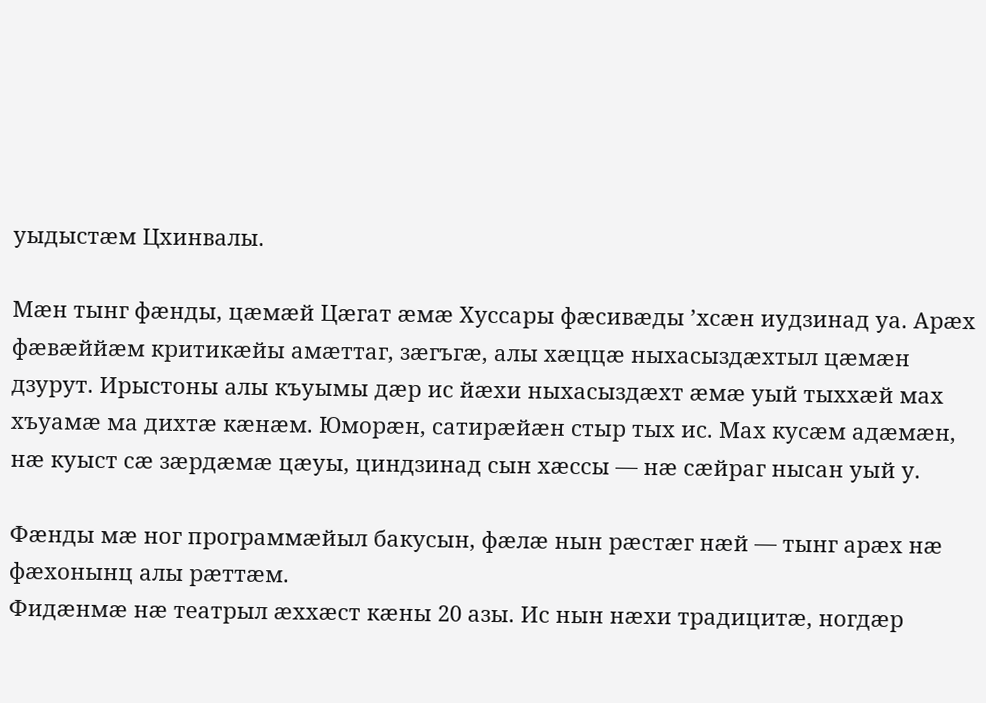уыдыстæм Цхинвалы.

Мæн тынг фæнды, цæмæй Цæгат æмæ Хуссары фæсивæды ’хсæн иудзинад уа. Арæх фæвæййæм критикæйы амæттаг, зæгъгæ, алы хæццæ ныхасыздæхтыл цæмæн дзурут. Ирыстоны алы къуымы дæр ис йæхи ныхасыздæхт æмæ уый тыххæй мах хъуамæ ма дихтæ кæнæм. Юморæн, сатирæйæн стыр тых ис. Мах кусæм адæмæн, нæ куыст сæ зæрдæмæ цæуы, циндзинад сын хæссы — нæ сæйраг нысан уый у.

Фæнды мæ ног программæйыл бакусын, фæлæ нын рæстæг нæй — тынг арæх нæ фæхонынц алы рæттæм.
Фидæнмæ нæ театрыл æххæст кæны 20 азы. Ис нын нæхи традицитæ, ногдæр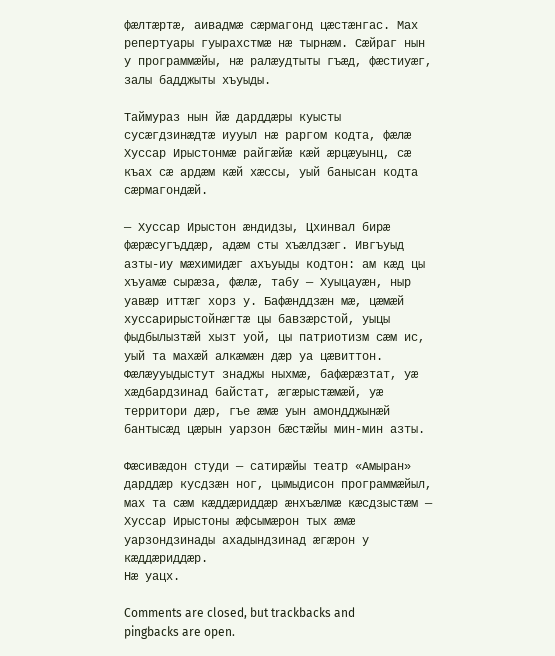фæлтæртæ, аивадмæ сæрмагонд цæстæнгас. Мах репертуары гуырахстмæ нæ тырнæм. Сæйраг нын у программæйы, нæ ралæудтыты гъæд, фæстиуæг, залы бадджыты хъуыды.

Таймураз нын йæ дарддæры куысты сусæгдзинæдтæ иууыл нæ раргом кодта, фæлæ Хуссар Ирыстонмæ райгæйæ кæй æрцæуынц, сæ къах сæ ардæм кæй хæссы, уый банысан кодта сæрмагондæй.

— Хуссар Ирыстон æндидзы, Цхинвал бирæ фæрæсугъддæр, адæм сты хъæлдзæг. Ивгъуыд азты-иу мæхимидæг ахъуыды кодтон: ам кæд цы хъуамæ сырæза, фæлæ, табу — Хуыцауæн, ныр уавæр иттæг хорз у. Бафæнддзæн мæ, цæмæй хуссарирыстойнæгтæ цы бавзæрстой, уыцы фыдбылызтæй хызт уой, цы патриотизм сæм ис, уый та махæй алкæмæн дæр уа цæвиттон. Фæлæууыдыстут знаджы ныхмæ, бафæрæзтат, уæ хæдбардзинад байстат, æгæрыстæмæй, уæ территори дæр, гъе æмæ уын амондджынæй бантысæд цæрын уарзон бæстæйы мин-мин азты.

Фæсивæдон студи — сатирæйы театр «Амыран» дарддæр кусдзæн ног, цымыдисон программæйыл, мах та сæм кæддæриддæр æнхъæлмæ кæсдзыстæм — Хуссар Ирыстоны æфсымæрон тых æмæ уарзондзинады ахадындзинад æгæрон у кæддæриддæр.
Нæ уацх.

Comments are closed, but trackbacks and pingbacks are open.